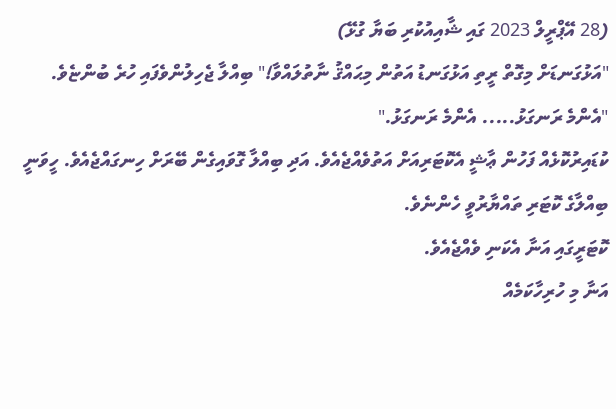(28 އޭޕްރީލް 2023 ގައި ޝާއިއުކުރި ބަޔާ ގުޅޭ)
"އަޅުގަނޑަށް މިގޮތް ރީތި އަޅުގަނޑު އަތުން މިޙައްޤު ނާތުލައްވާ!" ބިއްލާ ޖެހިލުންވެފައި ހުރެ ބުންޏެވެ.
"އެންމެ ރަނގަޅު..... އެންމެ ރަނގަޅު."
ކުޑައިރުކޮޅެއް ފަހުން ޢާޝީ އެކޮޓަރިއަށް އަތުވެއްޖެއެވެ. އަދި ބިއްލާ ގޮވައިގެން ބޭރަށް ހިނގައްޖެއެވެ. ހީވަނީ ބިއްލާގެ ކޮޓަރި ތައްޔާރުވީ ހެންނެވެ.
ކޮޓަރީގައި އަނާ އެކަނި ވެއްޖެއެވެ.
އަނާ މި ހުރިހާކަމެއް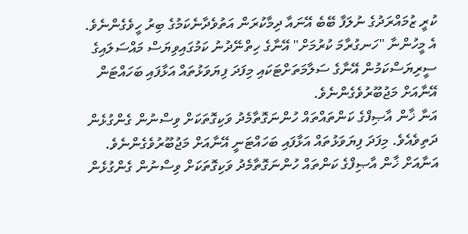ކުރީ ޒުމައްރަދުގެ ނުލަފާ ބޭބެ އޭނައާ ދިމާކުރަން އަތުވެދާނެކަމުގެ ބިރު ހީވެގެންނެވެ. އެ މީހުންނާ "ހަނގުރާމަ ކުރުމަށް" އޭނާގެ ހިތްނޭދުނު ކަމުގައިވިޔަސް މައްސަލައިގެ ސީރިޔަސްކަމުން އޭނާގެ ސަލާމަތަށްޓަކައި މިފަދަ ފިޔަވަޅުތައް އަޅާފައި ބަހައްޓަން އޭނާއަށް މަޖުބޫރުވެގެންނެވެ.
އަނާ ޚާން އާޞިފްގެ ކަންތައްތައް ހުންނަގޮތާމެދު ވަކިގޮތަކަށް ވިސްނުން ގެންގުޅެން ދަތިވެއެވެ. މިފަދަ ފިޔަވަޅުތައް އަޅާފައި ބަހައްޓަނީ އޭނާއަށް މަޖުބޫރުވެގެންނެވެ.
އަނާއަށް ޚާން އާޞިފްގެ ކަންތައް ހުންނަގޮތާމެދު ވަކިގޮތަކަށް ވިސްނުން ގެންގުޅެން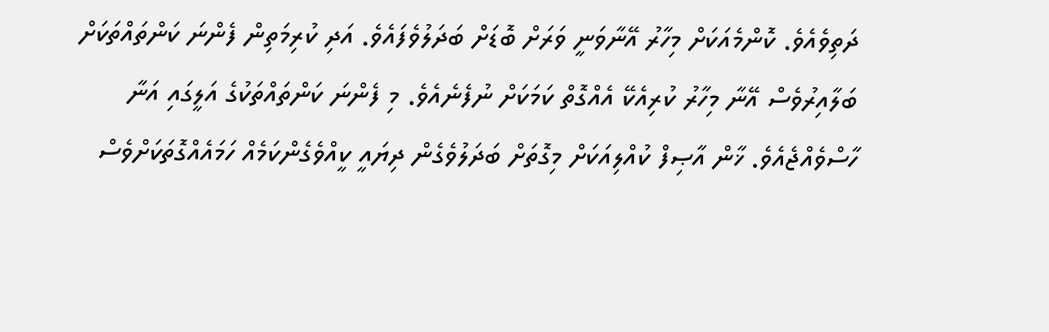ދަތިވެއެވެ. ކޮންމެއަކަށް މިހާރު އޭނާވަނީ ވަރަށް ބޮޑަށް ބަދަލުވެފައެވެ. އަދި ކުރިމަތިން ފެންނަ ކަންތައްތަކަށް ބަލާއިރުވެސް އޭނާ މިހާރު ކުރިއެކޭ އެއްގޮތް ކަމަކަށް ނުފެނެއެވެ. މި ފެންނަ ކަންތައްތަކުގެ އަލީގައި އަނާ ހާސްވެއްޖެއެވެ. ޚާން އާޞިފް ކުއްލިއަކަށް މިގޮތަށް ބަދަލުވެގެން ދިޔައީ ކީއްވެގެންކަމެއް ހަމައެއްގޮތަކަށްވެސް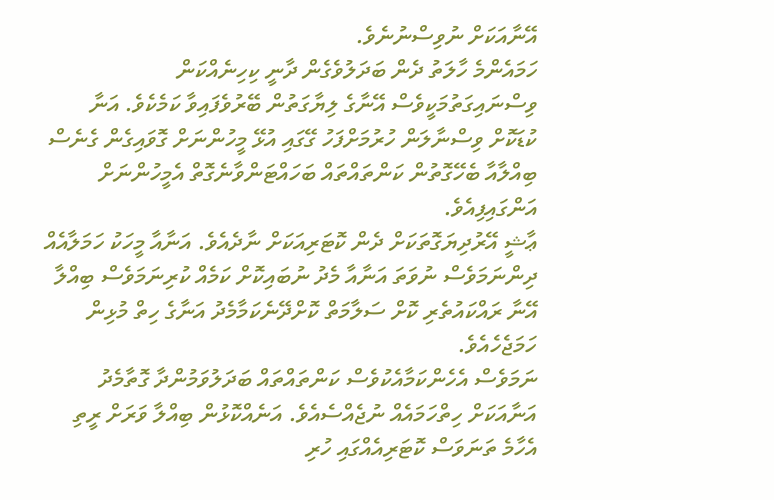އޭނާއަކަށް ނުވިސްނުނެވެ.
ހަމައެންމެ ހާލަތު ދެން ބަދަލުވެގެން ދާނީ ކިހިނެއްކަން ވިސްނައިގަތުމަކީވެސް އޭނާގެ ލިޔާގަތުން ބޭރުވެފައިވާ ކަމެކެވެ. އަނާ ކުޑަކޮށް ވިސްނާލަން ހުރުމަށްފަހު ގޭގައި އުޅޭ މީހުންނަށް ގޮވައިގެން ގެނެސް ބިއްލާއާ ބެހޭގޮތުން ކަންތައްތައް ބަހައްޓަންވާނެގޮތް އެމީހުންނަށް އަންގައިފިއެވެ.
ޢާޝީ އޭރުދިޔަގޮތަކަށް ދެން ކޮޓަރިއަކަށް ނާދެއެވެ. އަނާއާ މީހަކު ހަމަލާއެއް ދިންނަމަވެސް ނުވަތަ އަނާއާ މެދު ނުބައިކޮށް ކަމެއް ކުރިނަމަވެސް ބިއްލާ އޭނާ ރައްކައުތެރި ކޮށް ސަލާމަތް ކޮށްދޭނެކަމާމެދު އަނާގެ ހިތް މުޅިން ހަމަޖެހެއެވެ.
ނަމަވެސް އެހެންކަމާއެކުވެސް ކަންތައްތައް ބަދަލުވަމުންދާ ގޮތާމެދު އަނާއަކަށް ހިތްހަމައެއް ނުޖެއްސެއެވެ. އަނެއްކޮޅުން ބިއްލާ ވަރަށް ރީތި އެހާމެ ތަނަވަސް ކޮޓަރިއެއްގައި ހުރި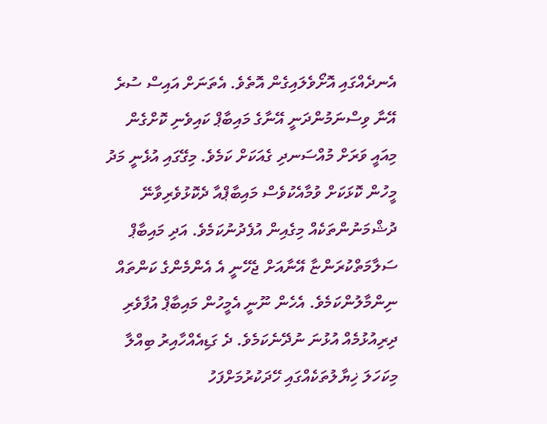އެނދެއްގައި އޮށޯވެލައިގެން އޮތެވެ. އެތަނަށް އައިސް ސުރެ އޭނާ ވިސްނަމުންދަނީ އޭނާގެ މައިބާޕް ކައިވެނި ކޮށްގެން މިއައީ ވަރަށް މުއްސަނދި ގެއަކަށް ކަމެވެ. މިގޭގައި އުޅެނީ މަދު މީހުން ކޮޅަކަށް ވުމާއެކުވެސް މައިބާޕްއާ ދެކޮޅުވެރިވާނޭ ދުޝްމަނުންތަކެއް މިގެއިން އުފެދުނުކަމެވެ. އަދި މައިބާޕް ސަލާމަތްކުރަންޏާ އޭނާއަށް ޖެހޭނީ އެ އެންމެންގެ ކަންތައް ނިންމާލުންކަމެވެ. އެހެން ނޫނީ އެމީހުން މައިބާޕް އުފާވެރި ދިރިއުޅުމެއް އުޅުނަ ނުދޭނެކަމެވެ. ދެ ގަޑިއެއްހާއިރު ބިއްލާ މިކަހަލަ ޚިޔާލުތަކެއްގައި ހޭދަކުރުމަށްފަހު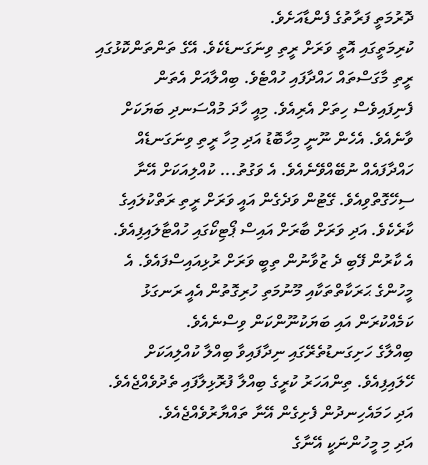ދޮރުމަތީ ފަރާތުގެ ފެންޑާއަށެވެ.
ކުރިމަތީގައި އޮތީ ވަރަށް ރީތި ވިނަގަނޑެކެވެ. އޭގެ ތަންތަންކޮޅުގައި ރީތި މާގަސްތައް ހައްދާފައި ހުއްޓެވެ. ބިއްލާއަށް އެތަން ފެނިފައިވެސް ހިތަށް އެރިއެވެ. މިއީ ހާދަ މުއްސަނދި ބަޔަކަށް ވާނެއެވެ. އެހެން ނޫނީ މިހާބޮޑު އަދި މިހާ ރީތި ވިނަގަނޑެއް ހައްދާފައެއް ނުބޭއްވޭނެއެވެ. އެ ވަގުތު... ކުއްލިއަކަށް އޭނާ ސިހޭގޮތްވިއެވެ. ގޭޓުން ވަދެގެން އައީ ވަރަށް ރީތި ރަތްކުލައިގެ ކާރެކެވެ. އަދި ވަރަށް ބާރަށް އައިސް ޕޯޓިކޯގައި ހުއްޓާލައިފިއެވެ.
އެ ކާރުން ފޭބި ދެ ޒުވާނުން ތިބީ ވަރަށް ރުޅިއައިސްފައެވެ. އެ މީހުންގެ ޙަރަކާތްތަކާއި މޫނުމަތި ހުރިގޮތުން އެއީ ރަނގަޅު ކަމެއްކުރަން އައި ބަޔަކުނޫންކަން ވިސްނެއެވެ.
ބިއްލާގެ ހަށިގަނޑުތެރޭގައި ނިދާފައިވާ ބިއްލާ ކުއްލިއަކަށް ހޭލައިފިއެވެ. ތިންއަހަރު ކުރީގެ ބިއްލާ ފުރޮޅިލާފައި ތެދުވެއްޖެއެވެ. އަދި ހަމައެހިނދުން ފެށިގެން އޭނާ ތައްޔާރުވެއްޖެއެވެ.
އަދި މި މީހުންނަކީ އޭނާގެ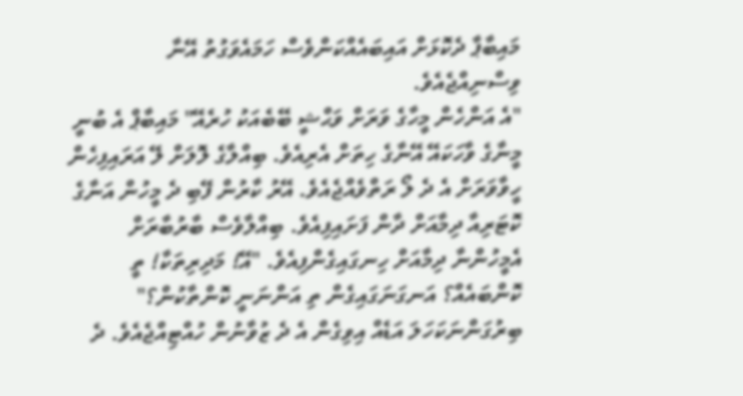މައިބާޕާ ދެކޮޅަށް އައިބައެއްކަންވެސް ހަމައެވަގުތު އޭނާ ވިސްނިއްޖެއެވެ.
"އެ އަންހެން މީހާގެ ވަރަށް ވަޙްޝީ ބޭބެއަކު ހުރެއޭ" މައިބާޕް އެ ބުނީ މީނާގެ ވާހަކައޭ އޭނާގެ ހިތަށް އެރިއެވެ. ބިއްލާގެ ލޮލަށް ލޭ އަރައިފިހެން ހީވާވަރަށް އެ ދެ ލޯ ރަތްވެއްޖެއެވެ. އޭރު ކާރުން ފޭބި ދެ މީހުން އަނާގެ ކޮޓަރިއާ ދިމާއަށް ދާން ފަށައިފިއެވެ. ބިއްލާވެސް ބާރުބާރަށް އެމީހުންނާ ދިމާއަށް ހިނގައިގެންފިއެވެ. "އޭ! މަދިރިތަކާ! ތީ ކޮންބައެއް؟ އަނގަނަގައިގެން ތި އަންނަނީ ކޮންތާކުން؟"
ބިރުގަންނަކަހަލަ އަޑެއް އިވިގެން އެ ދެ ޒުވާނުން ހުއްޓިއްޖެއެވެ. ދެ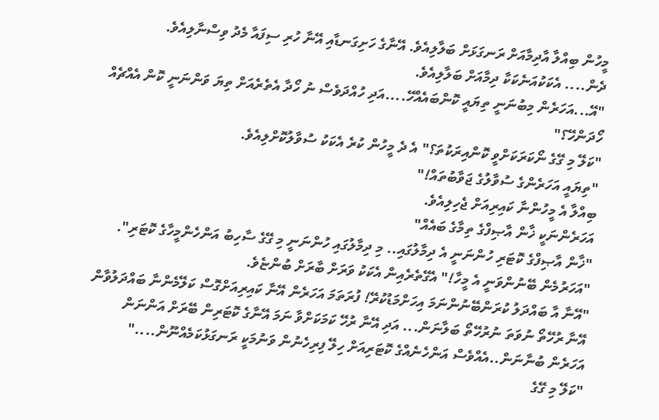މީހުން ބިއްލާ އާދިމާއަށް ރަނގަޅަށް ބަލާލިއެވެ. އޭނާގެ ހަށިގަނޑާއި އޭނާ ހުރި ސިފައާ މެދު ވިސްނާލިއެވެ.
ދެން.... އެކަކުއަނެކަކާ ދިމާއަށް ބަލާލިއެވެ.
"އޭ...އަހަރެން މިބުނަނީ ތިޔައީ ކޮންބައެއްހޭ....އަދި ހުއްދަވެސް ނު ހޯދާ އެތެރެއަށް ތިޔަ ވަންނަނީ ކޮން އެއްޗެއް ހޯދަންހޭ؟"
"ކަލޭ މި ގޭގެ ނޯކަރަކަށްވީ ކޮންއިރަކުތަ؟" އެ ދެ މީހުން ކުރެ އެކަކު ސުވާލުކޮށްލިއެވެ.
"ތިޔައީ އަހަރެންގެ ސުވާލުގެ ޖަވާބުތައް!"
ބިއްލާ އެ މީހުންނާ ކައިރިއަށް ޖެހިލިއެވެ.
އަހަރެންނަކީ ޚާން އާޞިފްގެ ތިމާގެ ބައެއް"
"ޚާން އާޞިފްގެ ކޮޓަރި ހުންނަނީ އެ ދިމާލުގައި.. މި ދިމާލުގައި ހުންނަނީ މި ގޭގެ ސާހިބު އަންހެންމީހާގެ ކޮޓަރި".
"އަހަރުމެން ބޭނުންވަނީ އެ މީހާ!" އެގޭތެރެއިން އެކަކު ވަރަށް ބާރަށް ބުންޏެވެ.
"އޭނާ އާ ބައްދަލު ކުރަންބޭނުންނަމަ އިހަށްމަޑުކުރޭ! ފުރަތަމަ އަހަރެން އޭނާ ކައިރިއަށްގޮސް ކަލޭމެންނާ ބައްދަލުވާން އޭނާ ރުހޭތޯ ނުވަތަ ނުރުހޭތޯ ބަލާނަން... އަދި އޭނާ ރުހޭ ކަމަކަށްވާ ނަމަ އޭނާގެ ކޮޓަރިން ބޭރަށް އަންނަން އަހަރެން ބުނާނަން..އެއްވެސް އަންހެނެއްގެ ކޮޓަރިއަށް ހިލޭ ފިރިހެނުން ވަނުމަކީ ރަނގަޅުކަމެއްނޫން...."
"ކަލޭ މި ގޭގެ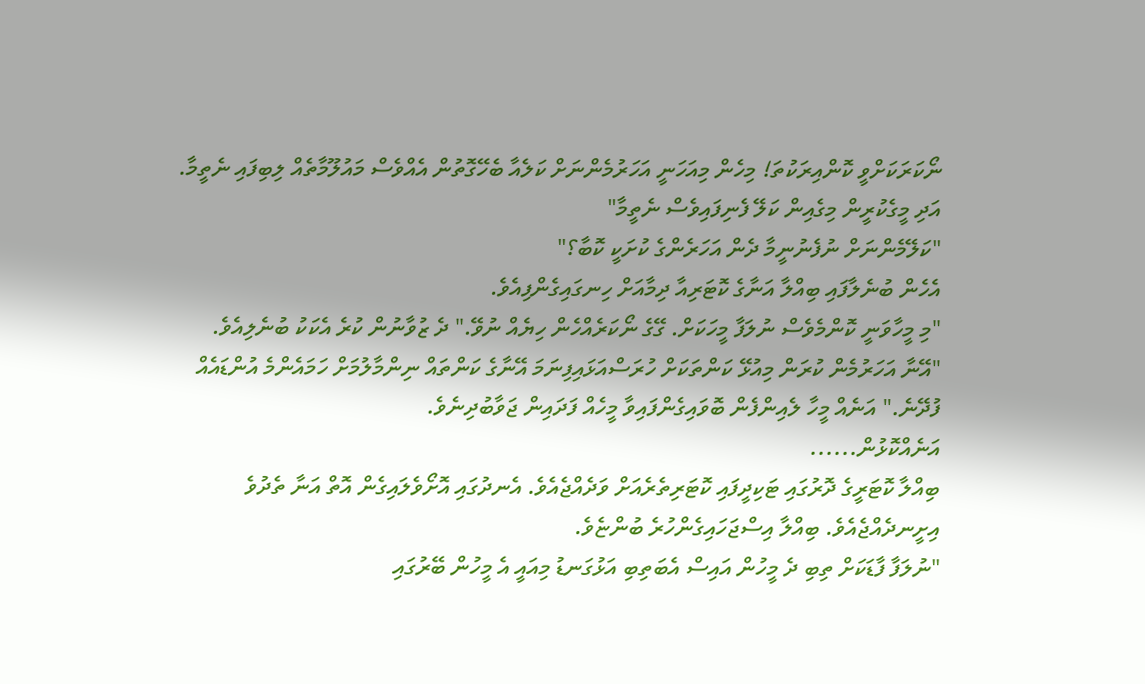ނޯކަރަކަށްވީ ކޮންއިރަކުތަ! މިހެން މިއަހަނީ އަހަރުމެންނަށް ކަލެއާ ބެހޭގޮތުން އެއްވެސް މައުލޫމާތެއް ލިބިފައި ނެތީމާ. އަދި މީގެކުރީން މިގެއިން ކަލޭ ފެނިފައިވެސް ނެތީމާ"
"ކަލޭމެންނަށް ނުފެނުނީމާ ދެން އަހަރެންގެ ކުށަކީ ކޮބާ؟"
އެހެން ބުނެލާފައި ބިއްލާ އަނާގެ ކޮޓަރިއާ ދިމާއަށް ހިނގައިގެންފިއެވެ.
"މި މީހާވަނީ ކޮންމެވެސް ނުލަފާ މީހަކަށް. ގޭގެ ނޯކަރެއްހެން ހިޔެއް ނުވޭ." ދެ ޒުވާނުން ކުރެ އެކަކު ބުނެލިއެވެ.
"އޭނާ އަހަރުމެން ކުރަން މިއުޅޭ ކަންތަކަށް ހުރަސްއަޅައިފިނަމަ އޭނާގެ ކަންތައް ނިންމާލުމަށް ހަމައެންމެ އުންޑައެއް ފުދޭނެ." އަނެއް މީހާ ލެއިންފެން ބޮވައިގެންފައިވާ މީހެއް ފަދައިން ޖަވާބުދިނެވެ.
އަނެއްކޮޅުން......
ބިއްލާ ކޮޓަރީގެ ދޮރުގައި ޓަކިދީފައި ކޮޓަރިތެރެއަށް ވަދެއްޖެއެވެ. އެނދުގައި އޮށޯވެލައިގެން އޮތް އަނާ ތެދުވެ އިށީނދެއްޖެއެވެ. ބިއްލާ އިސްޖަހައިގެންހުރެ ބުންޏެވެ.
"ނުލަފާ ފާޑަކަށް ތިބި ދެ މީހުން އައިސް އެބަތިބި އަޅުގަނޑު މިއައީ އެ މީހުން ބޭރުގައި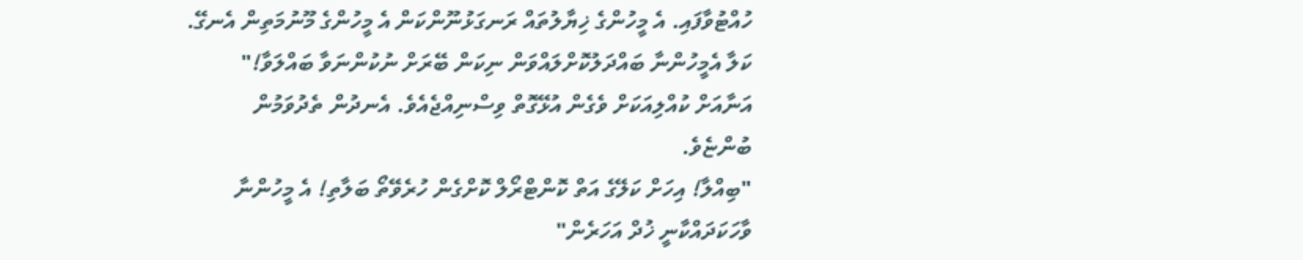ހުއްޓުވާފައި. އެ މީހުންގެ ޚިޔާލުތައް ރަނގަޅުނޫންކަން އެ މީހުންގެ މޫނުމަތިން އެނގޭ. ކަލާ އެމީހުންނާ ބައްދަލުކޮށްލައްވަން ނިކަން ބޭރަށް ނުކުންނަވާ ބައްލަވާ!"
އަނާއަށް ކުއްލިއަކަށް ވެގެން އުޅޭގޮތް ވިސްނިއްޖެއެވެ. އެނދުން ތެދުވަމުން ބުންޏެވެ.
"ބިއްލާ! އިހަށް ކަލޭގެ އަތް ކޮންޓްރޯލް ކޮށްގެން ހުރެވޭތޯ ބަލާތި! އެ މީހުންނާ ވާހަކަދައްކާނީ ޚުދް އަހަރެން"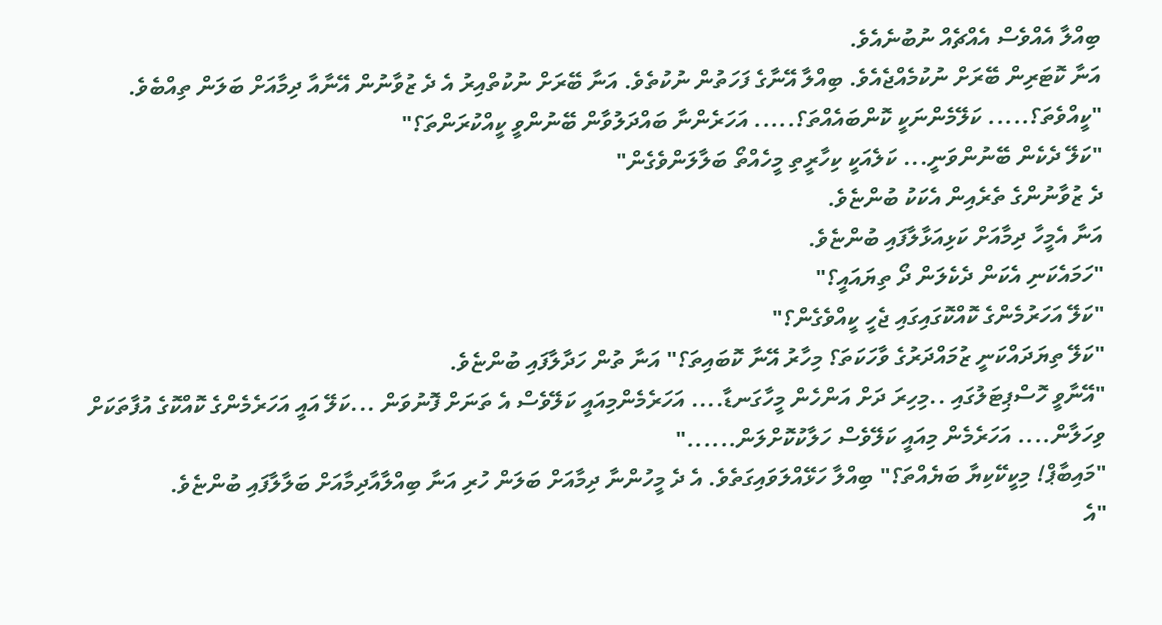ބިއްލާ އެއްވެސް އެއްޗެއް ނުބުނެއެވެ.
އަނާ ކޮޓަރިން ބޭރަށް ނުކުމެއްޖެއެވެ. ބިއްލާ އޭނާގެ ފަހަތުން ނުކުތެވެ. އަނާ ބޭރަށް ނުކުތްއިރު އެ ދެ ޒުވާނުން އޭނާއާ ދިމާއަށް ބަލަން ތިއްބެވެ.
"ކީއްވެތަ؟..... ކަލޭމެންނަކީ ކޮންބައެއްތަ؟..... އަހަރެންނާ ބައްދަލުވާން ބޭނުންވީ ކީއްކުރަންތަ؟"
"ކަލޭ ދެކެން ބޭނުންވަނީ... ކަލެއަކީ ކިހާރީތި މީހެއްތޯ ބަލާލަންވެގެން"
ދެ ޒުވާނުންގެ ތެރެއިން އެކަކު ބުންޏެވެ.
އަނާ އެމީހާ ދިމާއަށް ކަޅިއަޅާލާފައި ބުންޏެވެ.
"ހަމައެކަނި އެކަން ދެކެލަން ދޯ ތިޔައައީ؟"
"ކަލޭ އަހަރުމެންގެ ކޮއްކޮގައިގައި ޖެހީ ކީއްވެގެން؟"
"ކަލޭ ތިޔަދައްކަނީ ޒުމައްދަރުގެ ވާހަކަތަ؟ މިހާރު އޭނާ ކޮބައިތަ؟" އަނާ ތުން ހަދާލާފައި ބުންޏެވެ.
"އޭނާވީ ހޮސްޕިޓަލުގައި ..މިހިރަ ދަށް އަންހެން މީހާގަނޑާ.... އަހަރެމެންމިއައީ ކަލޭވެސް އެ ތަނަށް ފޮނުވަން ...ކަލޭ އައީ އަހަރެމެންގެ ކޮއްކޮގެ އުފާތަކަށް ވިހަލާން.... އަހަރެމެން މިއައީ ކަލޭވެސް ހަލާކުކޮށްލަން......"
"މައިބާޕް! މިކީކޭކިޔާ ބަޔެއްތަ؟" ބިއްލާ ހަޅޭއްލަވައިގަތެވެ. އެ ދެ މީހުންނާ ދިމާއަށް ބަލަން ހުރި އަނާ ބިއްލާއާދިމާއަށް ބަލާލާފައި ބުންޏެވެ.
"އެ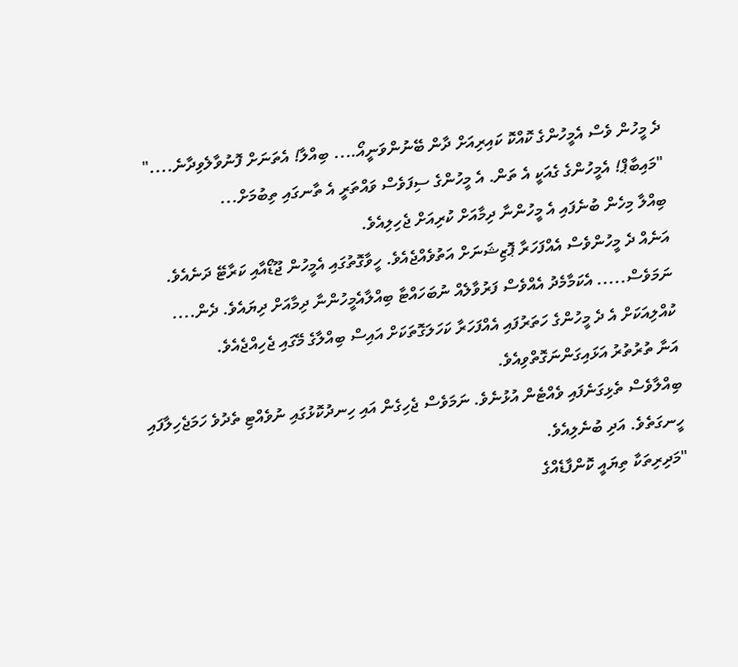ދެ މީހުން ވެސް އެމީހުންގެ ކޮއްކޮ ކައިރިއަށް ދާން ބޭނުންވަނީއޯ.... ބިއްލާ! އެތަނަށް ފޮނުވާލެވިދާނެ...."
"މައިބާޕް! އެމީހުންގެ ގެއަކީ އެ ތަން. އެ މީހުންގެ ސިފަވެސް ވައްތަރީ އެ ތާނގައި ތިބުމަށް...
ބިއްލާ މިހެން ބުނެފައި އެ މީހުންނާ ދިމާއަށް ކުރިއަށް ޖެހިލިއެވެ.
އަނެއް ދެ މީހުންވެސް އެއްފަހަރާ ޕޮޒިޝަނަށް އަތުވެއްޖެއެވެ. ހީވާގޮތުގައި އެމީހުން ޖޫޑޯއާއި ކަރާޓޭ ދަނެއެވެ.
ނަމަވެސް..... އެކަމާމެދު އެއްވެސް ފަރުވާލެއް ނުބަހައްޓާ ބިއްލާއެމީހުންނާ ދިމާއަށް ދިޔައެވެ. ދެން.... ކުއްލިއަކަށް އެ ދެ މީހުންގެ ހަތަރުފައި އެއްފަހަރާ ކަހަލަގޮތަކަށް އައިސް ބިއްލާގެ މޭގައި ޖެހިއްޖެއެވެ.
އަނާ ތުރުތުރު އަޅައިގަންނަގޮތްވިއެވެ.
ބިއްލާވެސް ތެޅިގަނެފައި ވެއްޓެން އުޅުނެވެ. ނަމަވެސް ޖެހިގެން އައި ހިނދުކޮޅުގައި ނުވެއްޓި ތެދުވެ ހަމަޖެހިލާފައި ހީނގަތެވެ. އަދި ބުނެލިއެވެ.
"މަދިރިތަކާ ތިޔައީ ކޮންފާޑެއްގެ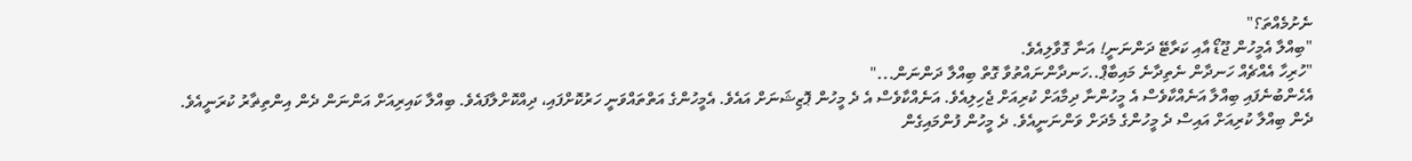ނެށުމެއްތަ؟"
"ބިއްލާ އެމީހުން ޖޫޑޯ އާއި ކަރާޓޭ ދަންނަނީ! އަނާ ގޮވާލިއެވެ.
"ހުރިހާ އެއްޗެއް ހަނދާން ނެތިދާނެ މައިބާޕް..ހަނދާންނައްތުވާ ގޮތް ބިއްލާ ދަންނަން..."
އެހެންބުނެފައި ބިއްލާ އަނެއްކާވެސް އެ މީހުންނާ ދިމާއަށް ކުރިއަށް ޖެހިލިއެވެ. އަނެއްކާވެސް އެ ދެ މީހުން ޕޮޒިޝަނަށް އައެވެ. އެމީހުންގެ އަތްތައްވަނީ ހަރުކޮށްފައި، ދިއްކޮށްލާފައެވެ. ބިއްލާ ކައިރިއަށް އަންނަން ދެން އިންތިޡާރު ކުރަނީއެވެ.
ދެން ބިއްލާ ކުރިއަށް އައިސް ދެ މީހުންގެ މެދަށް ވަންނަނީއެވެ. ދެ މީހުން ފުންމައިގެން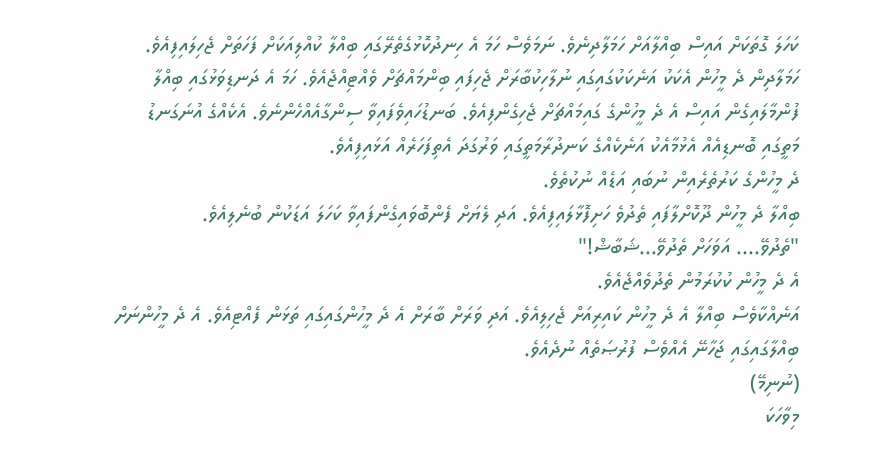ކަހަލަ ގޮތަކަށް އައިސް ބިއްލާއަށް ހަމަލާދިނެވެ. ނަމަވެސް ހަމަ އެ ހިނދުކޮޅުގެތެރޭގައި ބިއްލާ ކުއްލިއަކަށް ފަހަތަށް ޖެހިލައިފިއެވެ.
ހަމަލާދިން ދެ މީހުން އެކަކު އަނެކަކުގައިގައި ނުލާހިކުބާރަށް ޖެހިފައި ބިންމައްޗަށް ވެއްޓިއްޖެއެވެ. ހަމަ އެ ދަނޑިވަޅުގައި ބިއްލާ ފުންމާލައިގެން އައިސް އެ ދެ މީހުންގެ ގައިމައްޗަށް ޖެހިގެންފިއެވެ. ބަނޑުހައިވެފައިވާ ސިންގާއެއްހެންނެވެ. އެކެއްގެ އުނަގަނޑު މަތީގައި ބޮނޑިއެއް އެޅުމާއެކު އަނެކެއްގެ ކަނދުރާމަތީގައި ވަރުގަދަ އެތިފަހަރެއް އަޅައިފިއެވެ.
ދެ މީހުންގެ ކަރުތެރެއިން ނުބައި އަޑެއް ނުކުތެވެ.
ބިއްލާ ދެ މީހުން ދޫކޮށްލާފައި ތެދުވެ ހަށިފޮޅާލައިފިއެވެ. އަދި ލެޔަށް ފެންބޮވައިގެންފައިވާ ކަހަލަ އަޑަކުން ބުނެލިއެވެ.
"ތެދުވޭ.... އަވަހަށް ތެދުވޭ...ޝަބާޝް!"
އެ ދެ މީހުން ކުކުރަމުން ތެދުވެއްޖެއެވެ.
އަނެއްކާވެސް ބިއްލާ އެ ދެ މީހުން ކައިރިއަށް ޖެހިލިއެވެ. އަދި ވަރަށް ބާރަށް އެ ދެ މީހުންގައިގައި ތަޅަން ފެއްޓިއެވެ. އެ ދެ މީހުންނަށް ބިއްލާގައިގައި ޖަހާނޭ އެއްވެސް ފުރުޞަތެއް ނުދެއެވެ.
(ނުނިމޭ)
މިވާހަކަ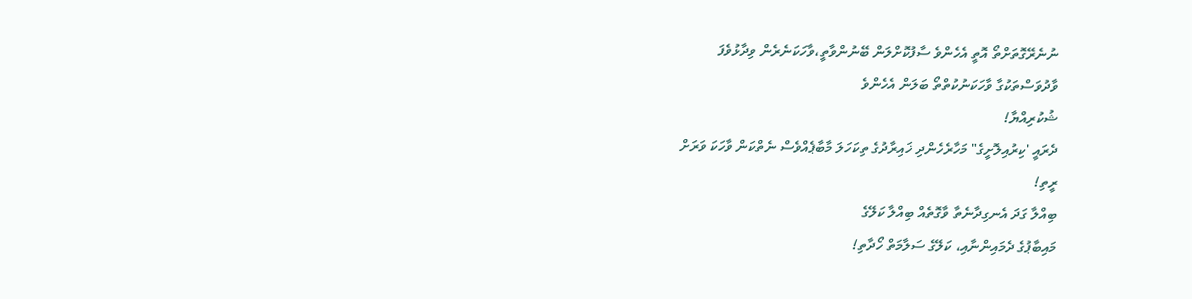ނުނެރޭގޮތަށްތޯ އޮތީ އެހެންވެ ސާފުކޮށްލަން ބޭނުންވާތީ،ވާހަކަނެރެން ވިދާޅުވެފަ
ވާދުވަސްތަކުގާ ވާހަކަނުކުތްތޯ ބަލަން އެހެންވެ
ޝުކުރިއްޔާ!
ދެރައީ 'ކިރުއިލޮށީގެ" މަހާރެހެންދި ޚައިރާދުގެ ތިކަހަލަ މާބާޕެއްވެސް ނެތްކަން ވާހަކަ ވަރަށް
ރީތި!
ބިއްލާ ގަދަ އެނގިދާނެތާ ވާގޮތެއް ބިއްލާ ކަލޭގެ
މައިބާޕުގެ ދެމައިންނާއި، ކަލޭގެ ސަލާމަތް ހޯދާތި!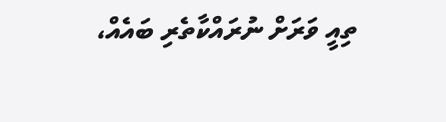ތިއީ ވަރަށް ނުރައްކާތެރި ބައެއް،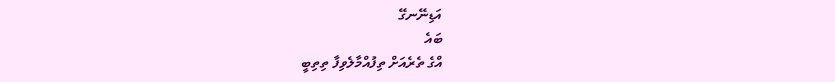އަޑިނޭނގޭ
ބައެ
އްގެ ތެރެއަށް ތިފުއްމާލެވިފާ ތިތިބީ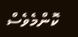ކޮންމެވެސް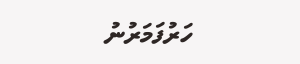ހަރުފަމަރުނު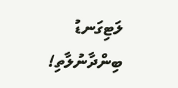ލަޓިގަނޑު ބިންދާނުލާތި!